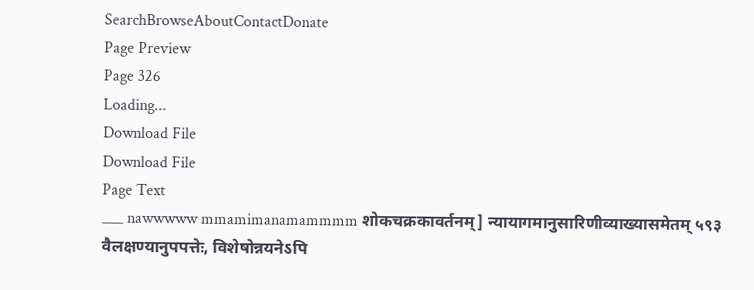SearchBrowseAboutContactDonate
Page Preview
Page 326
Loading...
Download File
Download File
Page Text
___ nawwwww mmamimanamammmm शोकचक्रकावर्तनम्] न्यायागमानुसारिणीव्याख्यासमेतम् ५९३ वैलक्षण्यानुपपत्तेः, विशेषोन्नयनेऽपि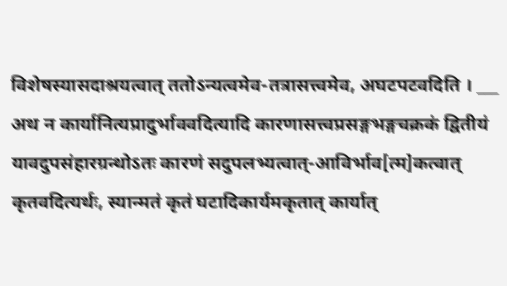विशेषस्यासदाश्रयत्वात् ततोऽन्यत्वमेव-तत्रासत्त्वमेव, अघटपटवदिति । ___ अथ न कार्यानित्यप्रादुर्भाववदित्यादि कारणासत्त्वप्रसङ्गभङ्गचक्रकं द्वितीयं यावदुपसंहारग्रन्थोऽतः कारणं सदुपलभ्यत्वात्-आविर्भाव[त्म]कत्वात् कृतवदित्यर्थः, स्यान्मतं कृतं घटादिकार्यमकृतात् कार्यात्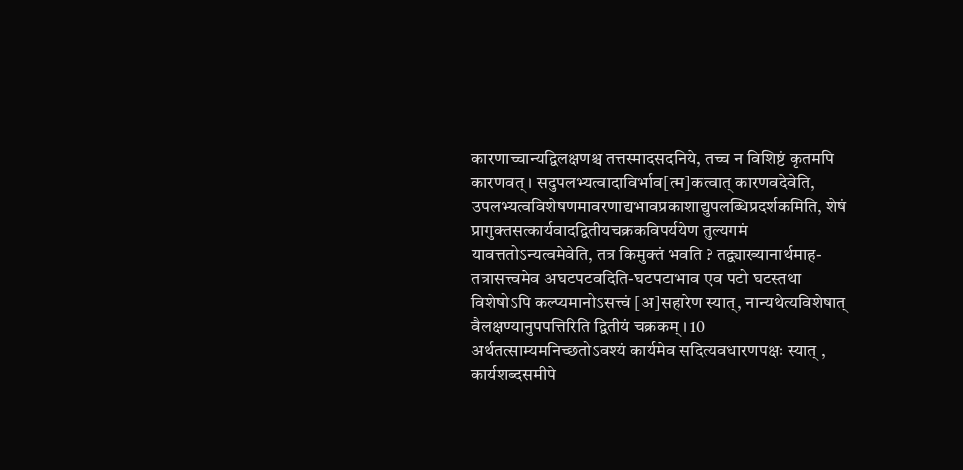कारणाच्चान्यद्विलक्षणश्च तत्तस्मादसदनिये, तच्च न विशिष्टं कृतमपि कारणवत् । सदुपलभ्यत्वादाविर्भाव[त्म]कत्वात् कारणवदेवेति, उपलभ्यत्वविशेषणमावरणाद्यभावप्रकाशाद्युपलब्धिप्रदर्शकमिति, शेषं प्रागुक्तसत्कार्यवादद्वितीयचक्रकविपर्ययेण तुल्यगमं यावत्ततोऽन्यत्वमेवेति, तत्र किमुक्तं भवति ? तद्व्याख्यानार्थमाह-तत्रासत्त्वमेव अघटपटवदिति-घटपटाभाव एव पटो घटस्तथा विशेषोऽपि कल्प्यमानोऽसत्त्वं [अ]सहारेण स्यात्, नान्यथेत्यविशेषात् वैलक्षण्यानुपपत्तिरिति द्वितीयं चक्रकम् । 10 अर्थतत्साम्यमनिच्छतोऽवश्यं कार्यमेव सदित्यवधारणपक्षः स्यात् , कार्यशब्दसमीपे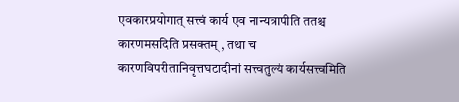एवकारप्रयोगात् सत्त्वं कार्य एव नान्यत्रापीति ततश्च कारणमसदिति प्रसक्तम् , तथा च कारणविपरीतानिवृत्तघटादीनां सत्त्वतुल्यं कार्यसत्त्वमिति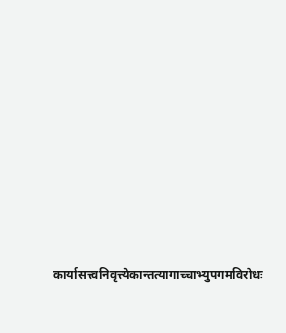कार्यासत्त्वनिवृत्त्येकान्तत्यागाच्चाभ्युपगमविरोधः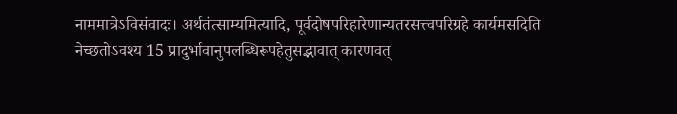नाममात्रेऽविसंवादः। अर्थतंत्साम्यमित्यादि, पूर्वदोषपरिहारेणान्यतरसत्त्वपरिग्रहे कार्यमसदिति नेच्छतोऽवश्य 15 प्रादुर्भावानुपलब्धिरूपहेतुसद्भावात् कारणवत्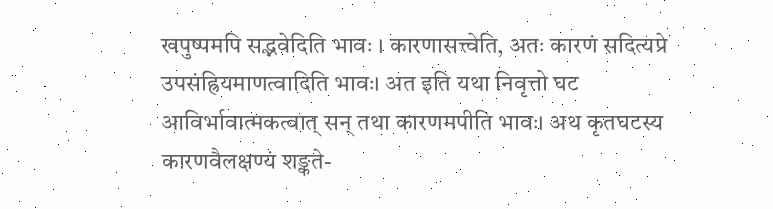खपुष्पमपि सद्भवेदिति भावः । कारणासत्त्वेति, अतः कारणं सदित्यप्रे उपसंह्रियमाणत्वादिति भावः। अत इति यथा निवृत्तो घट आविर्भावात्मकत्वात् सन् तथा कारणमपीति भावः। अथ कृतघटस्य कारणवैलक्षण्यं शङ्कते-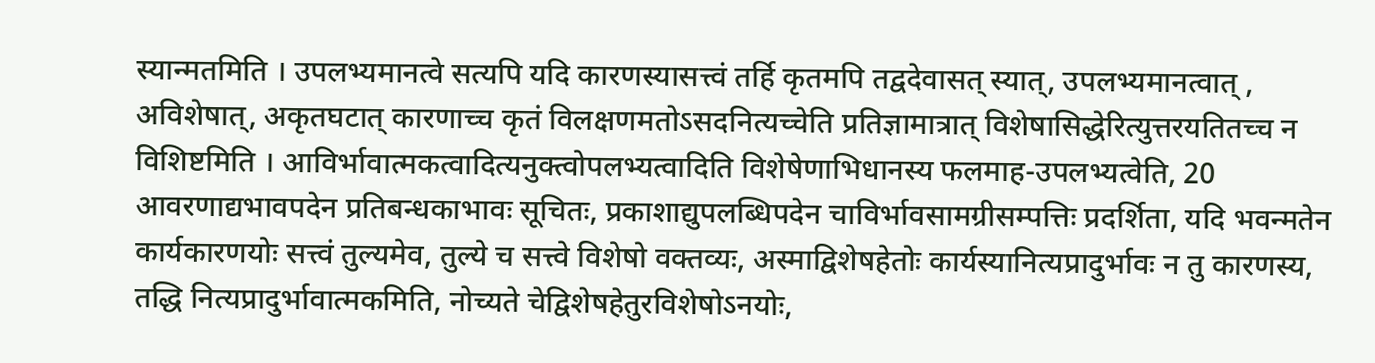स्यान्मतमिति । उपलभ्यमानत्वे सत्यपि यदि कारणस्यासत्त्वं तर्हि कृतमपि तद्वदेवासत् स्यात्, उपलभ्यमानत्वात् , अविशेषात्, अकृतघटात् कारणाच्च कृतं विलक्षणमतोऽसदनित्यच्चेति प्रतिज्ञामात्रात् विशेषासिद्धेरित्युत्तरयतितच्च न विशिष्टमिति । आविर्भावात्मकत्वादित्यनुक्त्वोपलभ्यत्वादिति विशेषेणाभिधानस्य फलमाह-उपलभ्यत्वेति, 20 आवरणाद्यभावपदेन प्रतिबन्धकाभावः सूचितः, प्रकाशाद्युपलब्धिपदेन चाविर्भावसामग्रीसम्पत्तिः प्रदर्शिता, यदि भवन्मतेन कार्यकारणयोः सत्त्वं तुल्यमेव, तुल्ये च सत्त्वे विशेषो वक्तव्यः, अस्माद्विशेषहेतोः कार्यस्यानित्यप्रादुर्भावः न तु कारणस्य, तद्धि नित्यप्रादुर्भावात्मकमिति, नोच्यते चेद्विशेषहेतुरविशेषोऽनयोः,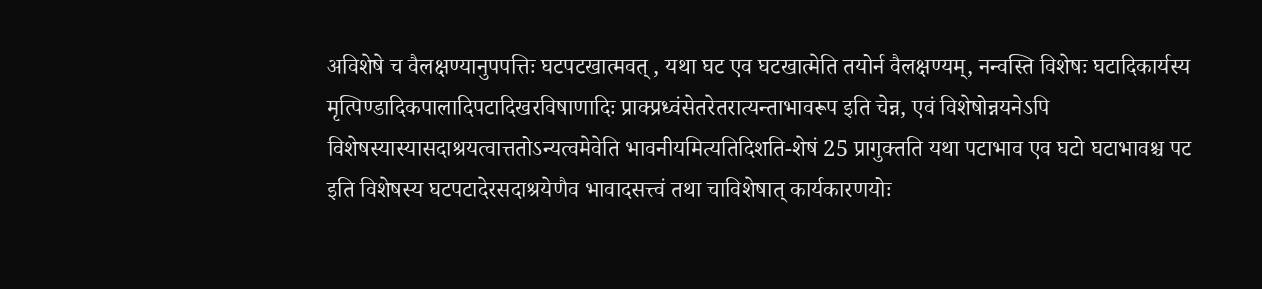अविशेषे च वैलक्षण्यानुपपत्तिः घटपटखात्मवत् , यथा घट एव घटखात्मेति तयोर्न वैलक्षण्यम्, नन्वस्ति विशेषः घटादिकार्यस्य मृत्पिण्डादिकपालादिपटादिखरविषाणादिः प्राक्प्रध्वंसेतरेतरात्यन्ताभावरूप इति चेन्न, एवं विशेषोन्नयनेऽपि विशेषस्यास्यासदाश्रयत्वात्ततोऽन्यत्वमेवेति भावनीयमित्यतिदिशति-शेषं 25 प्रागुक्तति यथा पटाभाव एव घटो घटाभावश्च पट इति विशेषस्य घटपटादेरसदाश्रयेणैव भावादसत्त्वं तथा चाविशेषात् कार्यकारणयोः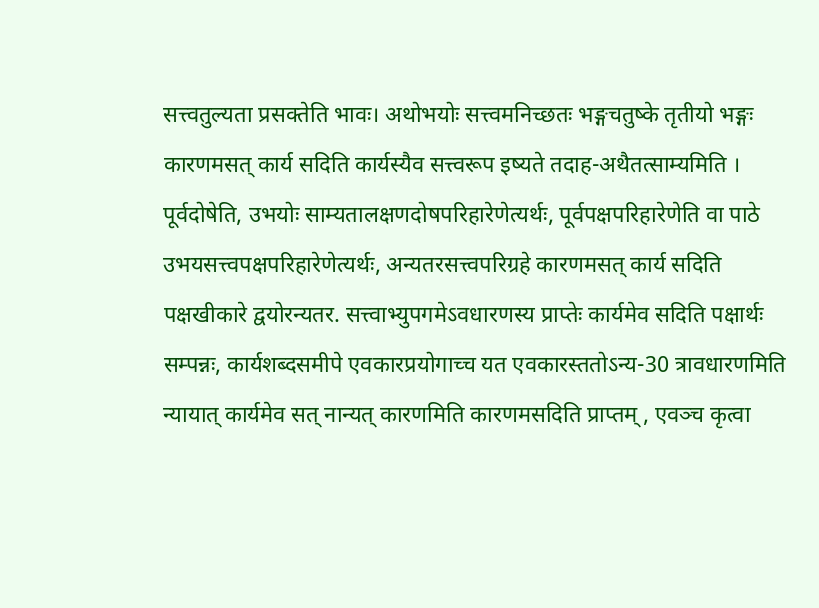सत्त्वतुल्यता प्रसक्तेति भावः। अथोभयोः सत्त्वमनिच्छतः भङ्गचतुष्के तृतीयो भङ्गः कारणमसत् कार्य सदिति कार्यस्यैव सत्त्वरूप इष्यते तदाह-अथैतत्साम्यमिति । पूर्वदोषेति, उभयोः साम्यतालक्षणदोषपरिहारेणेत्यर्थः, पूर्वपक्षपरिहारेणेति वा पाठे उभयसत्त्वपक्षपरिहारेणेत्यर्थः, अन्यतरसत्त्वपरिग्रहे कारणमसत् कार्य सदिति पक्षखीकारे द्वयोरन्यतर. सत्त्वाभ्युपगमेऽवधारणस्य प्राप्तेः कार्यमेव सदिति पक्षार्थः सम्पन्नः, कार्यशब्दसमीपे एवकारप्रयोगाच्च यत एवकारस्ततोऽन्य-30 त्रावधारणमिति न्यायात् कार्यमेव सत् नान्यत् कारणमिति कारणमसदिति प्राप्तम् , एवञ्च कृत्वा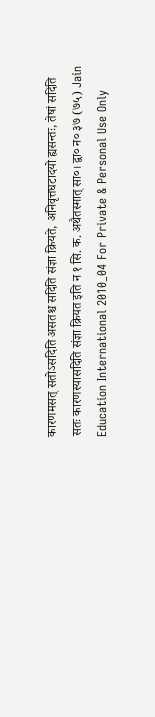कारणमसत् सतोऽसदिति असतश्च सदिति संज्ञा क्रियते, अनिवृत्तघटादयो ह्यसन्तः, तेषां सदिति सतः कारणस्यासदिति संज्ञा क्रियत इति न १ सि. क. अथैतस्मात् सा०। द्वा० न० ३७ (७५) Jain Education International 2010_04 For Private & Personal Use Only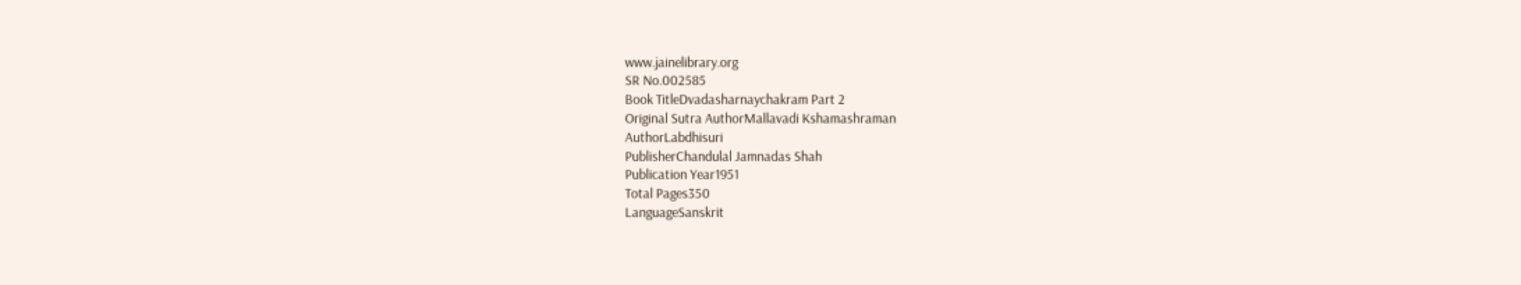www.jainelibrary.org
SR No.002585
Book TitleDvadasharnaychakram Part 2
Original Sutra AuthorMallavadi Kshamashraman
AuthorLabdhisuri
PublisherChandulal Jamnadas Shah
Publication Year1951
Total Pages350
LanguageSanskrit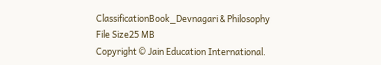ClassificationBook_Devnagari & Philosophy
File Size25 MB
Copyright © Jain Education International.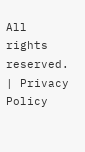All rights reserved. | Privacy Policy